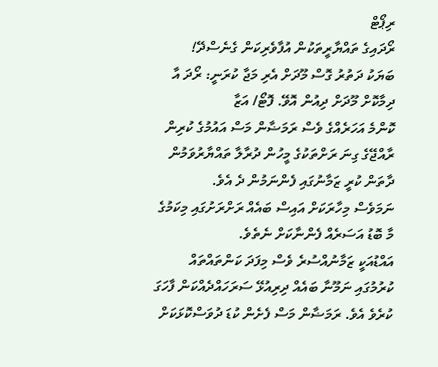ރިޕޯޓް
ރޯދައިގެ ތައްޔާރީތަކުން އުފާވެރިކަން ގެނެސްދޭ!
ބަޔަކު ދަތުރު ގޮސް މޫދަށް އެރި މަޖާ ކުރަނީ: ރޯދަ އާ ދިމާކޮށް މޫދަށް ދިއުން އޮވޭ. ފޮޓޯ/ އަޒާ
ކޮންމެ އަހަރެއްގެ ވެސް ރަމަޟާން މަސް އައުމުގެ ކުރިން ރާއްޖޭގެ ގިނަ ރަށްތަކުގެ މީހުން ދުރާލާ ތައްޔާރުވަމުން ދާތަން ކުރީ ޒަމާނުގައި ފެންނަމުން ދެ އެވެ.
ނަމަވެސް މިހާރަކަށް އައިސް ބައެއް ރަށްރަށުގައި މިކަމުގެ މާ ބޮޑު އަސަރެއް ފެންނާކަށް ނެތެވެ.
އައްޑުއަކީ ޒަމާނުއްސުރެ ވެސް މިފަދަ ކަންތައްތައް ކުރުމުގައި ނަމޫނާ ބައެއް ދިރިއުޅޭ ސަރަހައްދެއްކަން ފާހަގަ ކުރެވެ އެވެ. ރަމަޟާން މަސް ފެށެން ކުޑަ ދުވަސްކޮޅަކަށް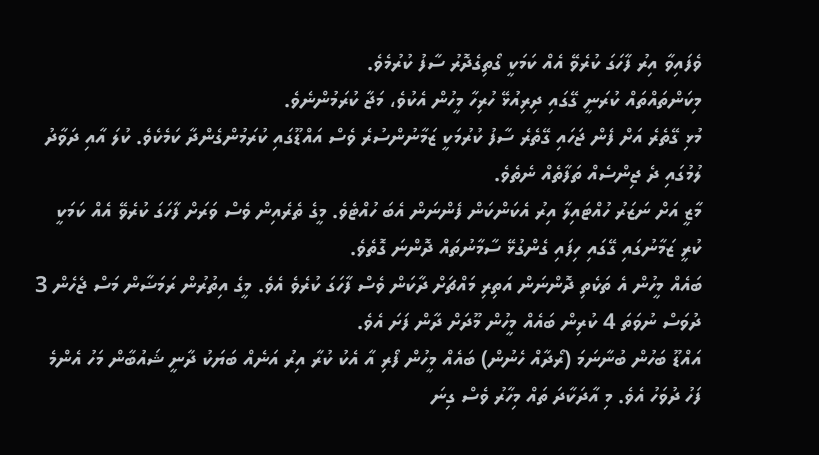ވެފައިވާ އިރު ފާހަގަ ކުރެވޭ އެއް ކަމަކީ ގޯތިގެދޮރު ސާފު ކުރުމެވެ.
މިކަންތައްތައް ކުރަނީ ގޭގައި ދިރިއުޅޭ ހުރިހާ މީހުން އެކުވެ، މަޖާ ކުރަމުންނެވެ.
މުޅި ގޭތެރެ އަށް ފެން ޖަހައި ގޭތެރެ ސާފު ކުރުމަކީ ޒަމާނުންސުރެ ވެސް އައްޑޫގައި ކުރަމުންގެންދާ ކަމެކެވެ. ކުލަ އާއި ދަވާދު ލުމުގައި ދެ ޖިންސެއް ތަފާތެއް ނެތެވެ.
މާޒީ އަށް ނަޒަރު ހުއްޓައިލާ އިރު އެކަންކަން ފެންނަން އެބަ ހުއްޓެވެ. މީގެ ތެރެއިން ވެސް ވަރަށް ފާހަގަ ކުރެވޭ އެއް ކަމަކީ ކުރީ ޒަމާނުގައި ގޭގައި ހިފައި ގެންގުޅޭ ސާމާނުތައް ދޮންނަ ގޮތެވެ.
ބައެއް މީހުން އެ ތަކެތި ދޮންނަން އަތިރި މައްޗަށް ދާކަން ވެސް ފާހަގަ ކުރެވެ އެވެ. މީގެ އިތުރުން ރަމަޟާން މަސް ޖެހެން 3 ދުވަސް ނުވަތަ 4 ކުރިން ބައެއް މީހުން މޫދަށް ދާން ފަށަ އެވެ.
އައްޑޫ ބަހުން ބުނާނަމަ (ރޯދާއް ހެނުން) ބައެއް މީހުން ފޯރި އާ އެކު ކުރާ އިރު އަނެއް ބަޔަކު ދާނީ ޝައުބާން މަހު އެންމެ ފަހު ދުވަހު އެވެ. މި އާދަކާދަ ތައް މިހާރު ވެސް ގިނަ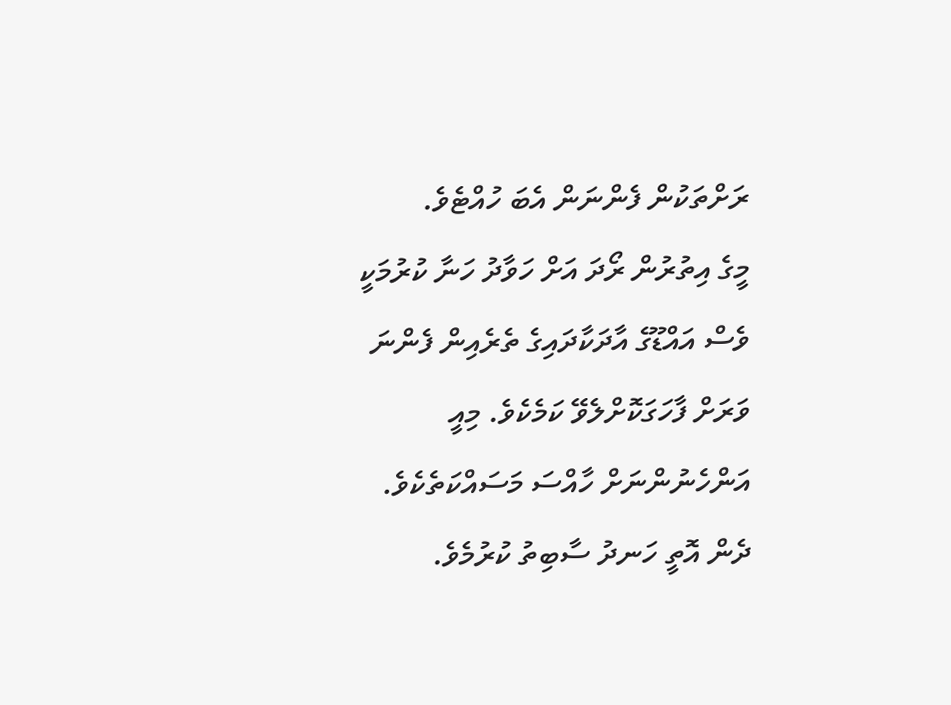ރަށްތަކުން ފެންނަން އެބަ ހުއްޓެވެ.
މީގެ އިތުރުން ރޯދަ އަށް ހަވާދު ހަނާ ކުރުމަކީ ވެސް އައްޑޫގެ އާދަކާދައިގެ ތެރެއިން ފެންނަ ވަރަށް ފާހަގަކޮށްލެވޭ ކަމެކެވެ. މިއީ އަންހެނުންނަށް ހާއްސަ މަސައްކަތެކެވެ.
ދެން އޮތީ ހަނދު ސާބިތު ކުރުމެވެ.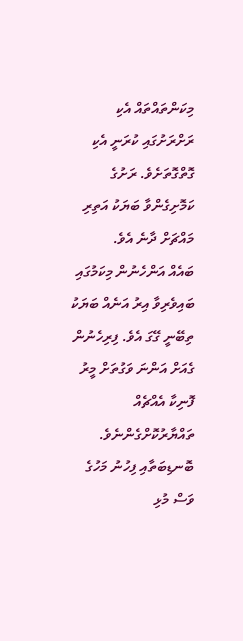މިކަންތައްތައް އެކި ރަށްރަށުގައި ކުރަނީ އެކި ގޮތްގޮތަށެވެ. ރަށުގެ ކަމޮށިގެންވާ ބަޔަކު އަތިރި މައްޗަށް ދާނެ އެވެ.
ބައެއް އަންހެނުން މިކަމުގައި ބައިވެރިވާ އިރު އަނެއް ބަޔަކު ތިބޭނީ ގޭގަ އެވެ. ފިރިހެނުން ގެއަށް އަންނަ ވަގުތަށް މީރު ފޮނިކާ އެއްޗެއް ތައްޔާރުކޮށްގެންނެވެ.
ބޮނޑިބަތާއި ފިހުނު މަހުގެ ވަސް މުޅި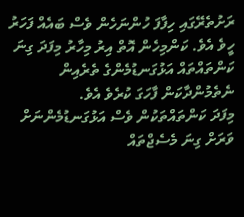ރަށުތެރޭގައި ހިފާފަ ހުންނަހެން ވެސް ބައެއް ފަހަރު ހީވެ އެވެ. ކަންމިހެން އޮތް އިރު މިހާރު މިފަދަ ގިނަ ކަންތައްތައް އަޅުގަނޑުމެންގެ ތެރެއިން ނެތެމުންދާކަން ފާހަގަ ކުރެވެ އެވެ.
މިފަދަ ކަންތައްތަކުން ވެސް އަޅުގަނޑުމެންނަށް ވަރަށް ގިނަ މެސެޖްތައް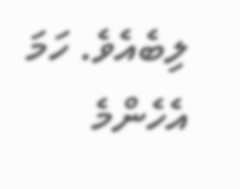ލިބެއެވެ. ހަމަ އެހެންމެ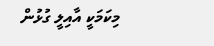މިކަމަކީ އާއިލީ ގުޅުން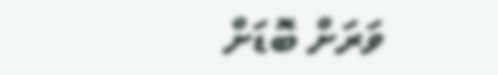ވަރަށް ބޮޑަށް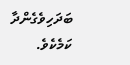ބަދަހިވެގެންދާ ކަމެކެވެ.